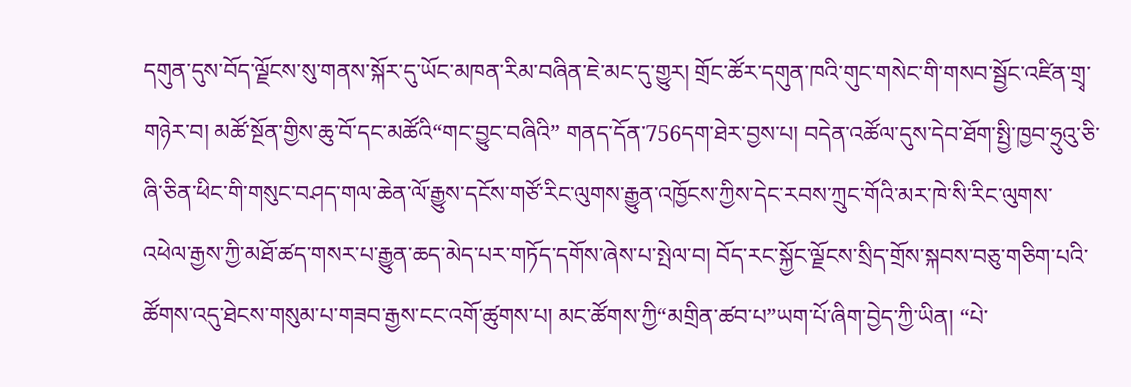དགུན་དུས་བོད་ལྗོངས་སུ་གནས་སྐོར་དུ་ཡོང་མཁན་རིམ་བཞིན་ཇེ་མང་དུ་གྱུར། གྲོང་ཚོར་དགུན་ཁའི་གུང་གསེང་གི་གསབ་སྦྱོང་འཛིན་གྲྭ་གཉེར་བ། མཚོ་སྔོན་གྱིས་ཆུ་བོ་དང་མཚོའི“གང་བྱུང་བཞིའི” གནད་དོན་756དག་ཐེར་བྱས་པ། བདེན་འཚོལ་དུས་དེབ་ཐོག་སྤྱི་ཁྱབ་ཧྲུའུ་ཅི་ཞི་ཅིན་ཕིང་གི་གསུང་བཤད་གལ་ཆེན་ལོ་རྒྱུས་དངོས་གཙོ་རིང་ལུགས་རྒྱུན་འཁྱོངས་ཀྱིས་དེང་རབས་ཀྲུང་གོའི་མར་ཁེ་སི་རིང་ལུགས་འཕེལ་རྒྱས་ཀྱི་མཐོ་ཚད་གསར་པ་རྒྱུན་ཆད་མེད་པར་གཏོད་དགོས་ཞེས་པ་སྤེལ་བ། བོད་རང་སྐྱོང་ལྗོངས་སྲིད་གྲོས་སྐབས་བཅུ་གཅིག་པའི་ཚོགས་འདུ་ཐེངས་གསུམ་པ་གཟབ་རྒྱས་ངང་འགོ་ཚུགས་པ། མང་ཚོགས་ཀྱི“མགྲིན་ཚབ་པ”ཡག་པོ་ཞིག་བྱེད་ཀྱི་ཡིན། “པེ་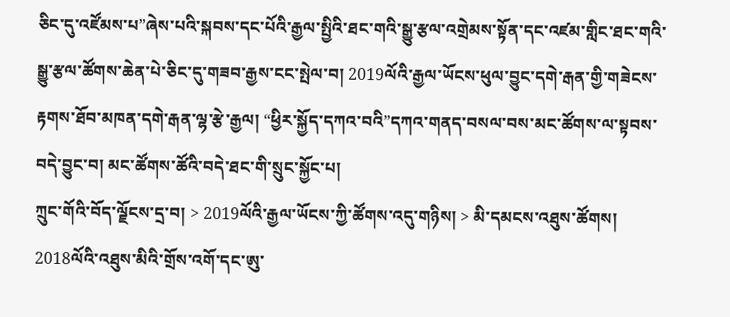ཅིང་དུ་འཛོམས་པ”ཞེས་པའི་སྐབས་དང་པོའི་རྒྱལ་སྤྱིའི་ཐང་གའི་སྒྱུ་རྩལ་འགྲེམས་སྟོན་དང་འཛམ་གླིང་ཐང་གའི་སྒྱུ་རྩལ་ཚོགས་ཆེན་པེ་ཅིང་དུ་གཟབ་རྒྱས་ངང་སྤེལ་བ། 2019ལོའི་རྒྱལ་ཡོངས་ཕུལ་བྱུང་དགེ་རྒན་གྱི་གཟེངས་རྟགས་ཐོབ་མཁན་དགེ་རྒན་ལྷ་རྩེ་རྒྱལ། “ཕྱིར་སྐྱོད་དཀའ་བའི”དཀའ་གནད་བསལ་བས་མང་ཚོགས་ལ་སྟབས་བདེ་བྱུང་བ། མང་ཚོགས་ཚོའི་བདེ་ཐང་གི་སྲུང་སྐྱོང་པ།
ཀྲུང་གོའི་བོད་ལྗོངས་དྲ་བ། > 2019ལོའི་རྒྱལ་ཡོངས་ཀྱི་ཚོགས་འདུ་གཉིས། > མི་དམངས་འཐུས་ཚོགས།
2018ལོའི་འཐུས་མིའི་གྲོས་འགོ་དང་ཨུ་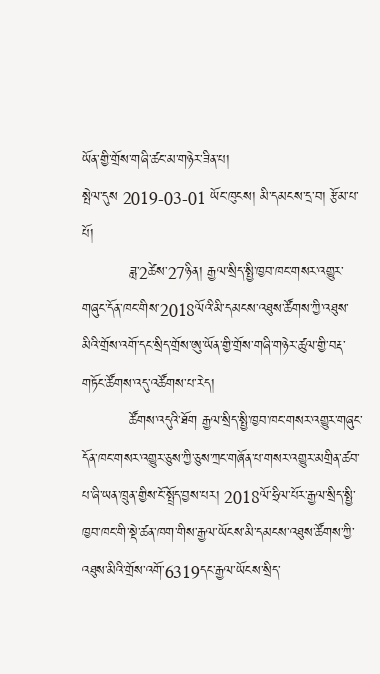ཡོན་གྱི་གྲོས་གཞི་ཚང་མ་གཉེར་ཟིན་པ།
སྤེལ་དུས 2019-03-01 ཡོང་ཁུངས། མི་དམངས་དྲ་བ། རྩོམ་པ་པོ།
          ཟླ་2ཚེས་27ཉིན། རྒྱལ་སྲིད་སྤྱི་ཁྱབ་ཁང་གསར་འགྱུར་གཞུང་དོན་ཁང་གིས་2018ལོའི་མི་དམངས་འཐུས་ཚོགས་ཀྱི་འཐུས་མིའི་གྲོས་འགོ་དང་སྲིད་གྲོས་ཨུ་ཡོན་གྱི་གྲོས་གཞི་གཉེར་ཚུལ་གྱི་བརྡ་གཏོང་ཚོགས་འདུ་འཚོགས་པ་རེད།
          ཚོགས་འདུའི་ཐོག རྒྱལ་སྲིད་སྤྱི་ཁྱབ་ཁང་གསར་འགྱུར་གཞུང་དོན་ཁང་གསར་འགྱུར་ཅུས་ཀྱི་ཅུས་ཀྲང་གཞོན་པ་གསར་འགྱུར་མགྲིན་ཚབ་པ་ཞི་ཡན་ཁྲུན་གྱིས་ངོ་སྤྲོད་བྱས་པར། 2018ལོ་ཧྲིལ་པོར་རྒྱལ་སྲིད་སྤྱི་ཁྱབ་ཁང་གི་སྡེ་ཚན་ཁག་གིས་རྒྱལ་ཡོངས་མི་དམངས་འཐུས་ཚོགས་ཀྱི་འཐུས་མིའི་གྲོས་འགོ་6319དང་རྒྱལ་ཡོངས་སྲིད་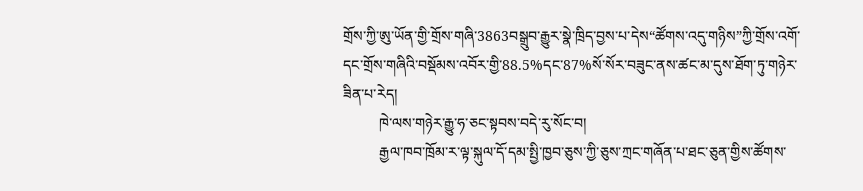གྲོས་ཀྱི་ཨུ་ཡོན་གྱི་གྲོས་གཞི་3863བསྒྲུབ་རྒྱུར་སྣེ་ཁྲིད་བྱས་པ་དེས“ཚོགས་འདུ་གཉིས”ཀྱི་གྲོས་འགོ་དང་གྲོས་གཞིའི་བསྡོམས་འབོར་གྱི་88.5%དང་87%སོ་སོར་བཟུང་ནས་ཚང་མ་དུས་ཐོག་ཏུ་གཉེར་ཟིན་པ་རེད།
          ཁེ་ལས་གཉེར་རྒྱུ་ཧ་ཅང་སྟབས་བདེ་རུ་སོང་བ།
          རྒྱལ་ཁབ་ཁྲོམ་ར་ལྟ་སྐུལ་དོ་དམ་སྤྱི་ཁྱབ་ཅུས་ཀྱི་ཅུས་ཀྲང་གཞོན་པ་ཐང་ཅུན་གྱིས་ཚོགས་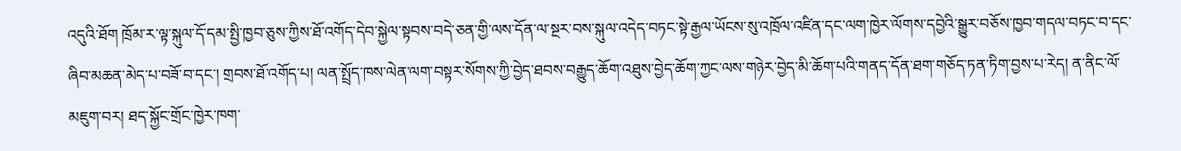འདུའི་ཐོག ཁྲོམ་ར་ལྟ་སྐུལ་དོ་དམ་སྤྱི་ཁྱབ་ཅུས་ཀྱིས་ཐོ་འགོད་དེབ་སྐྱེལ་སྟབས་བདེ་ཅན་གྱི་ལས་དོན་ལ་སྔར་བས་སྐུལ་འདེད་བཏང་སྟེ་རྒྱལ་ཡོངས་སུ་འཁྲོལ་འཛིན་དང་ལག་ཁྱེར་ལོགས་དབྱེའི་སྒྱུར་བཅོས་ཁྱབ་གདལ་བཏང་བ་དང་ཞིབ་མཆན་མེད་པ་བཟོ་བ་དང་། གྲབས་ཐོ་འགོད་པ། ལན་སྤྲོད་ཁས་ལེན་ལག་བསྟར་སོགས་ཀྱི་བྱེད་ཐབས་བརྒྱུད་ཆོག་འཐུས་བྱེད་ཆོག་ཀྱང་ལས་གཉེར་བྱེད་མི་ཆོག་པའི་གནད་དོན་ཐག་གཅོད་ཏན་ཏིག་བྱས་པ་རེད། ན་ནིང་ལོ་མཇུག་བར། ཐད་སྐྱོང་གྲོང་ཁྱེར་ཁག་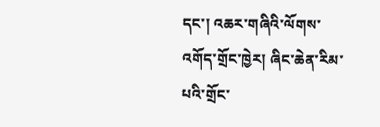དང་། འཆར་གཞིའི་ལོགས་འགོད་གྲོང་ཁྱེར། ཞིང་ཆེན་རིམ་པའི་གྲོང་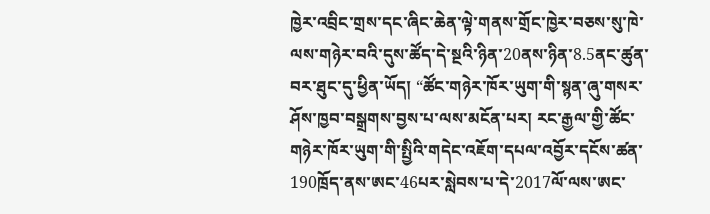ཁྱེར་འབྲིང་གྲས་དང་ཞིང་ཆེན་ལྟེ་གནས་གྲོང་ཁྱེར་བཅས་སུ་ཁེ་ལས་གཉེར་བའི་དུས་ཚོད་དེ་སྔའི་ཉིན་20ནས་ཉིན་8.5ནང་ཚུན་བར་ཐུང་དུ་ཕྱིན་ཡོད། “ཚོང་གཉེར་ཁོར་ཡུག་གི་སྙན་ཞུ་གསར་ཤོས་ཁྱབ་བསྒྲགས་བྱས་པ་ལས་མངོན་པར། རང་རྒྱལ་གྱི་ཚོང་གཉེར་ཁོར་ཡུག་གི་སྤྱིའི་གདེང་འཇོག་དཔལ་འབྱོར་དངོས་ཚན་190ཁྲོད་ནས་ཨང་46པར་སླེབས་པ་དེ་2017ལོ་ལས་ཨང་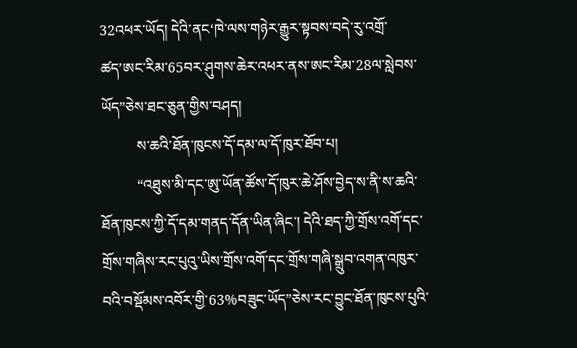32འཕར་ཡོད། དེའི་ནང‘ཁེ་ལས་གཉེར་རྒྱུར་སྟབས་བདེ་རུ་འགྲོ་ཚད’ཨང་རིམ་65བར་ཤུགས་ཆེར་འཕར་ནས་ཨང་རིམ་28ལ་སླེབས་ཡོད”ཅེས་ཐང་ཅུན་གྱིས་བཤད།
          ས་ཆའི་ཐོན་ཁུངས་དོ་དམ་ལ་དོ་ཁུར་ཐོབ་པ།
          “འཐུས་མི་དང་ཨུ་ཡོན་ཚོས་དོ་ཁུར་ཆེ་ཤོས་བྱེད་ས་ནི་ས་ཆའི་ཐོན་ཁུངས་ཀྱི་དོ་དམ་གནད་དོན་ཡིན་ཞིང་། དེའི་ཐད་ཀྱི་གྲོས་འགོ་དང་གྲོས་གཞིས་རང་པུའུ་ཡིས་གྲོས་འགོ་དང་གྲོས་གཞི་སྒྲུབ་འགན་འཁུར་བའི་བསྡོམས་འབོར་གྱི་63%བཟུང་ཡོད”ཅེས་རང་བྱུང་ཐོན་ཁུངས་པུའི་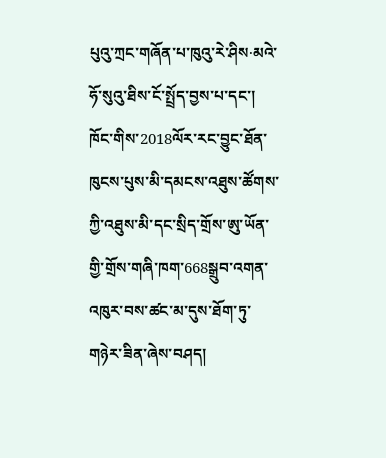པུའུ་ཀྲང་གཞོན་པ་ཁུའུ་རེ་ཤིས·མའེ་ཧོ་སུའུ་ཐིས་ངོ་སྤྲོད་བྱས་པ་དང་། ཁོང་གིས་2018ལོར་རང་བྱུང་ཐོན་ཁུངས་པུས་མི་དམངས་འཐུས་ཚོགས་ཀྱི་འཐུས་མི་དང་སྲིད་གྲོས་ཨུ་ཡོན་གྱི་གྲོས་གཞི་ཁག་668སྒྲུབ་འགན་འཁུར་བས་ཚང་མ་དུས་ཐོག་ཏུ་གཉེར་ཟིན་ཞེས་བཤད།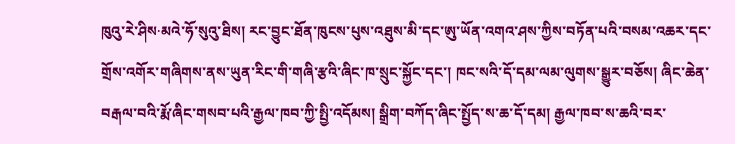ཁུའུ་རེ་ཤིས·མའེ་ཧོ་སུའུ་ཐིས། རང་བྱུང་ཐོན་ཁུངས་པུས་འཐུས་མི་དང་ཨུ་ཡོན་འགའ་ཤས་ཀྱིས་བཏོན་པའི་བསམ་འཆར་དང་གྲོས་འགོར་གཞིགས་ནས་ཡུན་རིང་གི་གཞི་རྩའི་ཞིང་ཁ་སྲུང་སྐྱོང་དང་། ཁང་སའི་དོ་དམ་ལམ་ལུགས་སྒྱུར་བཅོས། ཞིང་ཆེན་བརྒལ་བའི་རྨོ་ཞིང་གསབ་པའི་རྒྱལ་ཁབ་ཀྱི་སྤྱི་འདོམས། སྒྲིག་བཀོད་ཞིང་སྤྱོད་ས་ཆ་དོ་དམ། རྒྱལ་ཁབ་ས་ཆའི་བར་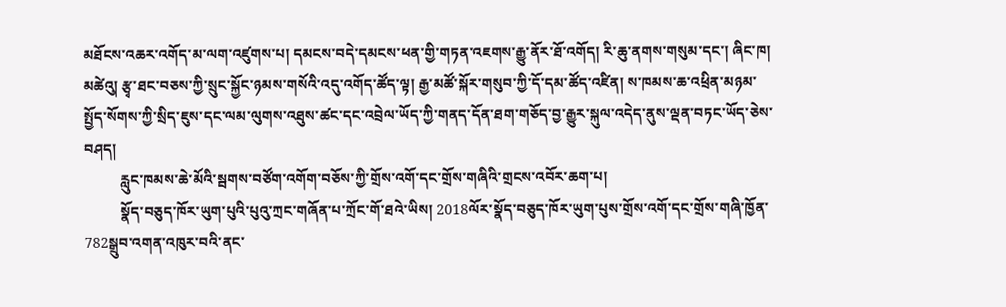མཐོངས་འཆར་འགོད་མ་ལག་འཛུགས་པ། དམངས་བདེ་དམངས་ཕན་གྱི་གཏན་འཇགས་རྒྱུ་ནོར་ཐོ་འགོད། རི་ཆུ་ནགས་གསུམ་དང་། ཞིང་ཁ། མཚེའུ། རྩྭ་ཐང་བཅས་ཀྱི་སྲུང་སྐྱོང་ཉམས་གསོའི་འདུ་འགོད་ཚོད་ལྟ། རྒྱ་མཚོ་སྐོར་གསུབ་ཀྱི་དོ་དམ་ཚོད་འཛིན། ས་ཁམས་ཆ་འཕྲིན་མཉམ་སྤྱོད་སོགས་ཀྱི་སྲིད་ཇུས་དང་ལམ་ལུགས་འཐུས་ཚང་དང་འབྲེལ་ཡོད་ཀྱི་གནད་དོན་ཐག་གཅོད་བྱ་རྒྱུར་སྐུལ་འདེད་ནུས་ལྡན་བཏང་ཡོད་ཅེས་བཤད།
          རླུང་ཁམས་ཆེ་མོའི་སྦགས་བཙོག་འགོག་བཅོས་ཀྱི་གྲོས་འགོ་དང་གྲོས་གཞིའི་གྲངས་འབོར་ཆག་པ།
          སྣོད་བཅུད་ཁོར་ཡུག་པུའི་པུའུ་ཀྲང་གཞོན་པ་ཀྲོང་གོ་ཐའེ་ཡིས། 2018ལོར་སྣོད་བཅུད་ཁོར་ཡུག་པུས་གྲོས་འགོ་དང་གྲོས་གཞི་ཁྱོན་782སྒྲུབ་འགན་འཁུར་བའི་ནང་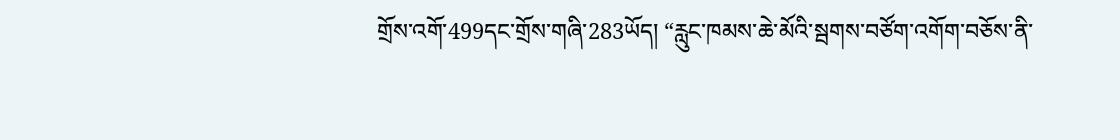གྲོས་འགོ་499དང་གྲོས་གཞི་283ཡོད། “རླུང་ཁམས་ཆེ་མོའི་སྦགས་བཙོག་འགོག་བཅོས་ནི་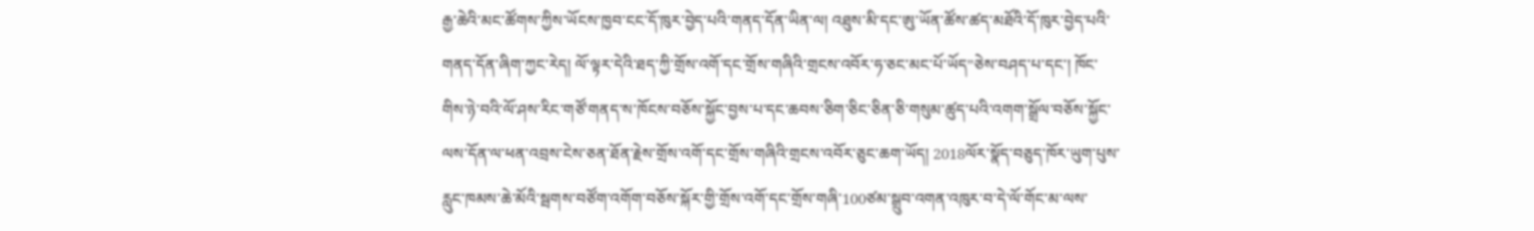རྒྱ་ཆེའི་མང་ཚོགས་ཀྱིས་ཡོངས་ཁྱབ་ངང་དོ་ཁུར་བྱེད་པའི་གནད་དོན་ཡིན་ལ། འཐུས་མི་དང་ཨུ་ཡོན་ཚོས་ཚད་མཐོའི་དོ་ཁུར་བྱེད་པའི་གནད་དོན་ཞིག་ཀྱང་རེད། ལོ་ལྟར་དེའི་ཐད་ཀྱི་གྲོས་འགོ་དང་གྲོས་གཞིའི་གྲངས་འབོར་ཧ་ཅང་མང་པོ་ཡོད”ཅེས་བཤད་པ་དང་། ཁོང་གིས་ཉེ་བའི་ལོ་ཤས་རིང་གཙོ་གནད་ས་ཁོངས་བཅོས་སྐྱོང་བྱས་པ་དང་ཆབས་ཅིག་ཅིང་ཅིན་ཅི་གསུམ་ཚུད་པའི་འགག་སྒྲོལ་བཅོས་སྐྱོང་ལས་དོན་ལ་ཕན་འབྲས་ངེས་ཅན་ཐོན་རྗེས་གྲོས་འགོ་དང་གྲོས་གཞིའི་གྲངས་འབོར་ཅུང་ཆག་ཡོད། 2018ལོར་སྣོད་བཅུད་ཁོར་ཡུག་པུས་རླུང་ཁམས་ཆེ་མོའི་སྦགས་བཙོག་འགོག་བཅོས་སྐོར་གྱི་གྲོས་འགོ་དང་གྲོས་གཞི་100ཙམ་སྒྲུབ་འགན་འཁུར་བ་དེ་ལོ་གོང་མ་ལས་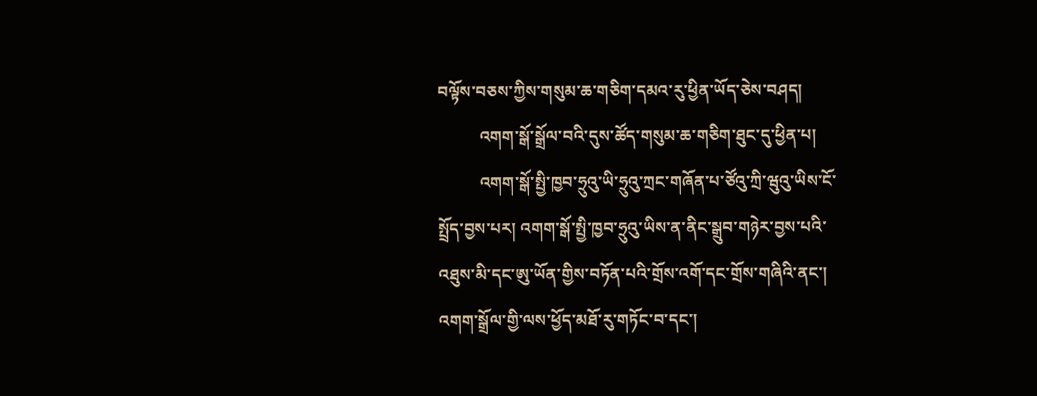བལྟོས་བཅས་ཀྱིས་གསུམ་ཆ་གཅིག་དམའ་རུ་ཕྱིན་ཡོད་ཅེས་བཤད།
          འགག་སྒོ་སྒྲོལ་བའི་དུས་ཚོད་གསུམ་ཆ་གཅིག་ཐུང་དུ་ཕྱིན་པ།
          འགག་སྒོ་སྤྱི་ཁྱབ་ཧྲུའུ་ཡི་ཧྲུའུ་ཀྲང་གཞོན་པ་ཙོའུ་ཀྲི་ཝུའུ་ཡིས་ངོ་སྤྲོད་བྱས་པར། འགག་སྒོ་སྤྱི་ཁྱབ་ཧྲུའུ་ཡིས་ན་ནིང་སྒྲུབ་གཉེར་བྱས་པའི་འཐུས་མི་དང་ཨུ་ཡོན་གྱིས་བཏོན་པའི་གྲོས་འགོ་དང་གྲོས་གཞིའི་ནང་། འགག་སྒྲོལ་གྱི་ལས་ཕྱོད་མཐོ་རུ་གཏོང་བ་དང་།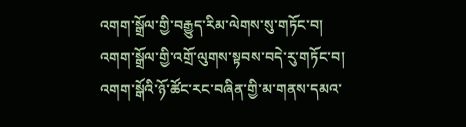འགག་སྒྲོལ་གྱི་བརྒྱུད་རིམ་ལེགས་སུ་གཏོང་བ། འགག་སྒྲོལ་གྱི་འགྲོ་ལུགས་སྟབས་བདེ་རུ་གཏོང་བ། འགག་སྒོའི་ཉོ་ཚོང་རང་བཞིན་གྱི་མ་གནས་དམའ་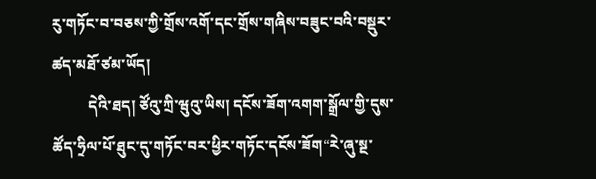རུ་གཏོང་བ་བཅས་ཀྱི་གྲོས་འགོ་དང་གྲོས་གཞིས་བཟུང་བའི་བསྡུར་ཚད་མཐོ་ཙམ་ཡོད།
          དེའི་ཐད། ཙོའུ་ཀྲི་ཝུའུ་ཡིས། དངོས་ཟོག་འགག་སྒྲོལ་གྱི་དུས་ཚོད་ཧྲིལ་པོ་ཐུང་དུ་གཏོང་བར་ཕྱིར་གཏོང་དངོས་ཟོག“རེ་ཞུ་སྔ་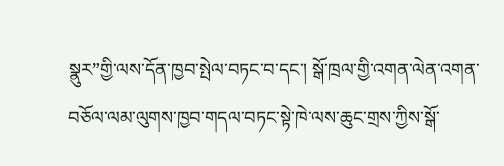སྣུར”གྱི་ལས་དོན་ཁྱབ་སྤེལ་བཏང་བ་དང་། སྒོ་ཁྲལ་གྱི་འགན་ལེན་འགན་བཅོལ་ལམ་ལུགས་ཁྱབ་གདལ་བཏང་སྟེ་ཁེ་ལས་ཆུང་གྲས་ཀྱིས་སྒོ་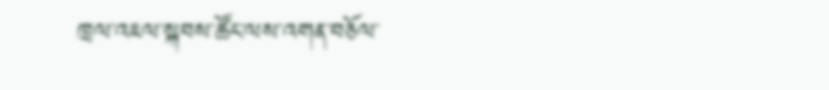ཁྲལ་འཇལ་སྐབས་ཚོང་ལས་འགན་བཅོལ་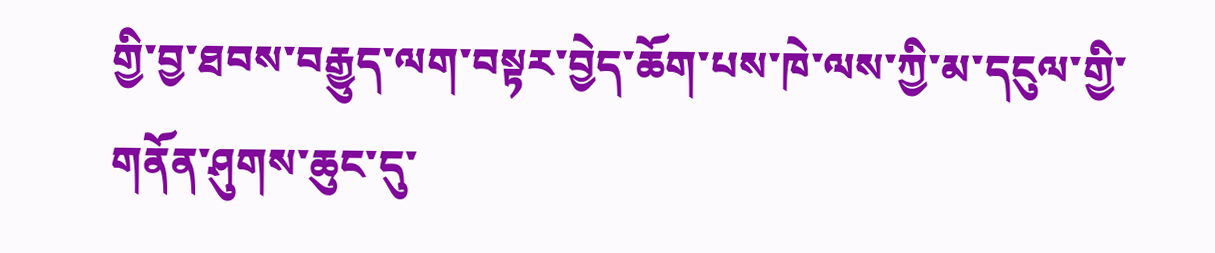གྱི་བྱ་ཐབས་བརྒྱུད་ལག་བསྟར་བྱེད་ཆོག་པས་ཁེ་ལས་ཀྱི་མ་དངུལ་གྱི་གནོན་ཤུགས་ཆུང་དུ་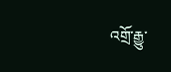འགྲོ་རྒྱུ་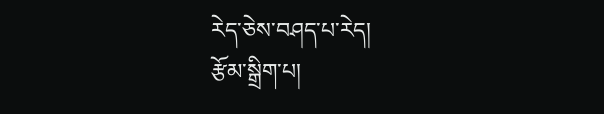རེད་ཅེས་བཤད་པ་རེད།
རྩོམ་སྒྲིག་པ།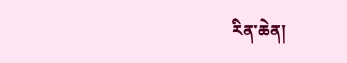རིན་ཆེན།